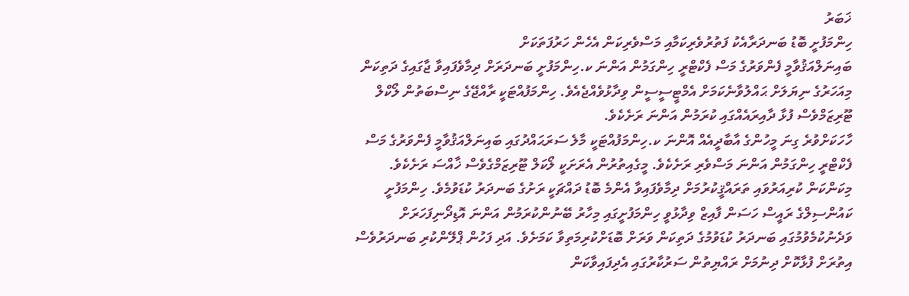ޚަބަރު
ހިންމަފުށީ ބޮޑު ބަނދަރާއެކު ފަތުރުވެރިކަމާއި މަސްވެރިކަން އެހެން ހަރުފަތަކަށް
ބައިނަލްއަޤުވާމީ ފެންވަރުގެ މަސް ފެކްޓްރީ ހިންގަމުން އަންނަ ކ.ހިންމަފުށީ ބަނދަރަށް ދިމާވެފައިވާ ޖާގައިގެ ދަތިކަން މިއަހަރުގެ ނިޔަލަށް ޙައްލުވާނެކަމަށް އެމްޓީސީސީން ވިދާޅުވެއްޖެއެވެ. ހިންމަފުއްޓަކީ ރާއްޖޭގެ ނިސްބަތުން ލޯކްލް ޓޫރިޒަމްވެސް ފުޅާ ދާއިރައެއްގައި ކުރަމުން އަންނަ ރަށެކެވެ.
ހާހަކަށްވުރެ ގިނަ މީހުންގެ އާބާދީއެއް އޮންނަ ކ.ހިންމަފުއްޓަކީ މާލެ ސަރަޙައްދުގައި ބައިނަލްއަޤުވާމީ ފެންވަރުގެ މަސް ފެކްޓްރީ ހިންގަމުން އަންނަ މަސްވެރި ރަށެކެވެ. މީގެއިތުރުން އެރަށަކީ ލޯކަލް ޓޫރިޒަމްގެވެސް ޚާއްސަ ރަށެކެވެ. މިކަންކަން ކުރިއަރުވައި ތަރައްޤީކުރުމަށް ދިމާވެފައިވާ އެންމެ ބޮޑު ދައްޗަކީ ރަށުގެ ބަނދަރު ކުޑަވުމެވެ. ހިންމަފުށީ ކައުންސިލްގެ ރައީސް ހަސަން ފާއިޒް ވިދާޅުވީ ހިންމަފުށީގައި މިހާރު ބޭނުންކުރަމުން އަންނަ އޮޑިދޯނިފަހަރަށް ވަދެނުކުމެވުމުގައި ބަނދަރު ކުޑަވުމުގެ ދަތިކަން ވަރަށް ބޮޑަށްކުރިމަތިވާ ކަމަށެވެ. އަދި ފަހުން ޕްލޭންކުރި ބަނދަރުވެސް އިތުރަށް ފުޅާކޮށް ދިނުމަށް ރައްޔިތުން ސަރުކާރުގައި އެދިފައިވާކަން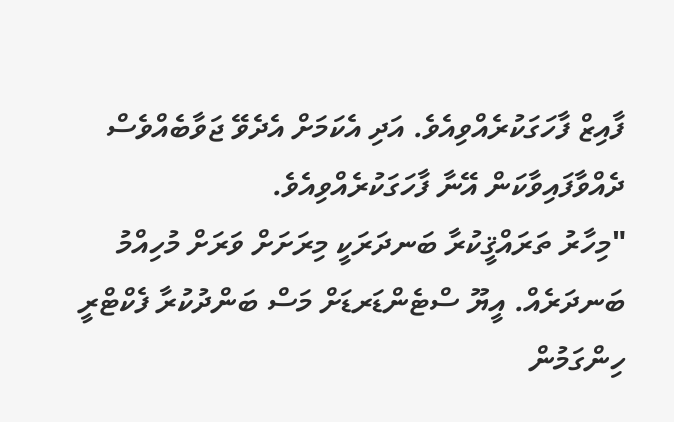ފާއިޒް ފާހަގަކުރެއްވިއެވެ. އަދި އެކަމަށް އެދެވޭ ޖަވާބެއްވެސް ދެއްވާފައިވާކަން އޭނާ ފާހަގަކުރެއްވިއެވެ.
"މިހާރު ތަރައްޤީކުރާ ބަނދަރަކީ މިރަށަށް ވަރަށް މުހިއްމު ބަނދަރެއް. އީޔޫ ސްޓެންޑަރޑަށް މަސް ބަންދުކުރާ ފެކްޓްރީ ހިންގަމުން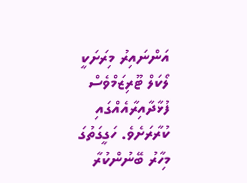އަންނައިރު މިރަށަކީ ލޯކަލް ޓޫރިޒަމްވެސް ފުޅާދާއިރާއެއްގައި ކުރާރަށެވެ. ހަގީގަތުގަ މިހާރު ބޭނުންކުރާ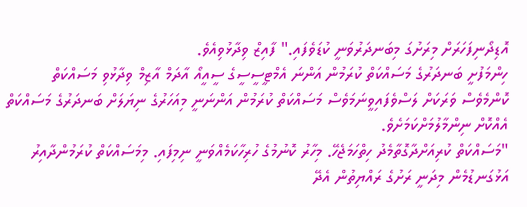އޮޑިދޯނިފަހަރަށް މިރަށުގަ މިބަނދަރުވަނީ ކުޑަވެފައި." ފާއިޒް ވިދާޅުވިއެވެ.
ހިންމަފުށީ ބަނދަރުގެ މަސައްކަތް ކުރަމުން އަންނަ އެމްޓީސީސީގެ ސީއީއޯ އާދަމް އާޒިމް ވިދާޅުވި މަސައްކަތް ކޮންމެވެސް ވަރަކަށް ލަސްވެފައިވީނަމަވެސް މަސައްކަތް ކުރަމުން އަންނަނީ މިއަހަރުގެ ނިޔަލަށް ބަނދަރުގެ މަސައްކަތް އެއްކޮށް ނިންމާލުމަށްކަމަށެވެ.
"މަސައްކަތް ކުރިއަށްދާގޮތާމެދު ހިތްހަމަޖެހޭ. މިހާރު ކޮނުމުގެ ހުރިހާކަމެއްވަނީ ނިމިފައި. މިމަސައްކަތް ކުރަމުންދާއިރު އަޅުގަނޑުމެން މިދަނީ ރަށުގެ ރައްޔިތުން އެދޭ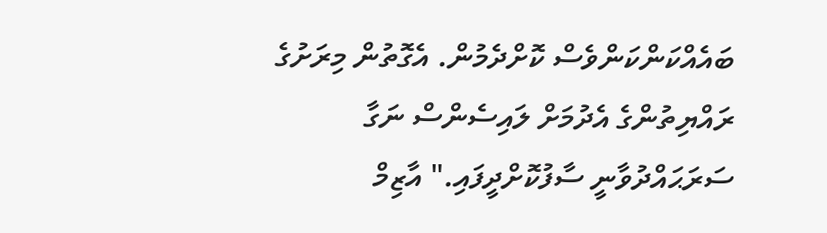ބައެއްކަންކަންވެސް ކޮށްދެމުން. އެގޮތުން މިރަށުގެ ރައްޔިތުންގެ އެދުމަށް ލައިސެންސް ނަގާ ސަރަޙައްދުވާނީ ސާފުކޮށްދީފައި." އާޒިމް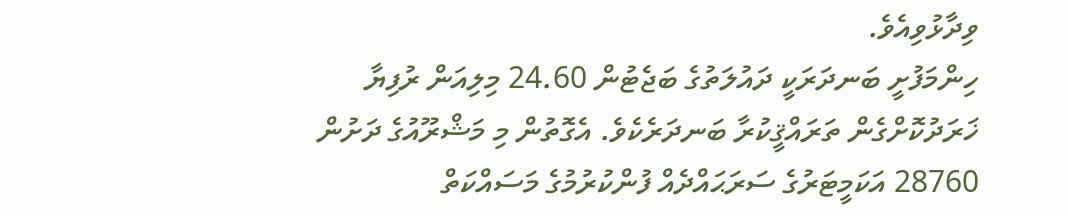ވިދާޅުވިއެވެ.
ހިންމަފުށީ ބަނދަރަކީ ދައުލަތުގެ ބަޖެޓުން 24.60 މިލިއަން ރުފިޔާ ޚަރަދުކޮށްގެން ތަރައްޤީކުރާ ބަނދަރެކެވެ. އެގޮތުން މި މަޝްރޫއުގެ ދަށުން 28760 އަކަމީޓަރުގެ ސަރަޙައްދެއް ފުންކުރުމުގެ މަސައްކަތް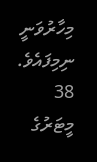މިހާރުވަނީ ނިމިފައެވެ. 38 މީޓަރުގެ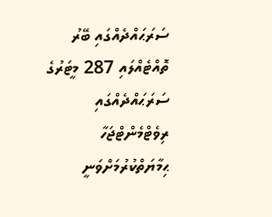ސަރަޙައްދެއްގައި ބޭރު ތޮއްޓެއްލައި 287 މީޓަރުގެ ސަރަޙައްދެއްގައި ރިވެޓްމެންޓްޖަހާ ޙިމާޔަތްކުރުމަށްވަނީ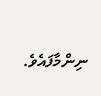ނިންމާފައެވެ.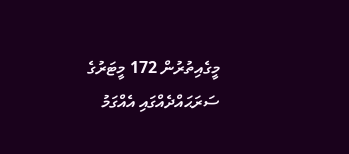މީގެއިތުރުން 172 މީޓަރުގެ ސަރަޙައްދެއްގައި އެއްގަމު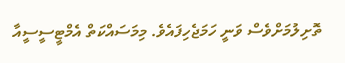ތޮށިލުމަށްވެސް ވަނީ ހަމަޖެހިފައެވެ. މިމަސައްކަތް އެމްޓީސީސީއާ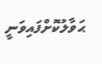ޙަވާލުކޮށްފައިވަނީ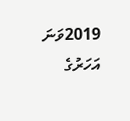2019ވަނަ އަހަރުގެ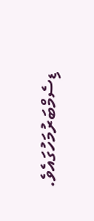ޑިސެމްބަރުމަހުގައެވެ.